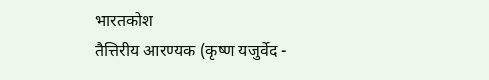भारतकोश
तैत्तिरीय आरण्यक (कृष्ण यजुर्वेद -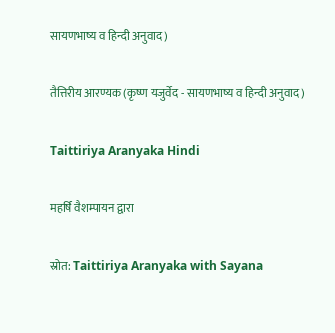सायणभाष्य व हिन्दी अनुवाद)

तैत्तिरीय आरण्यक (कृष्ण यजुर्वेद - सायणभाष्य व हिन्दी अनुवाद)

Taittiriya Aranyaka Hindi

महर्षि वैशम्पायन द्वारा

स्रोत: Taittiriya Aranyaka with Sayana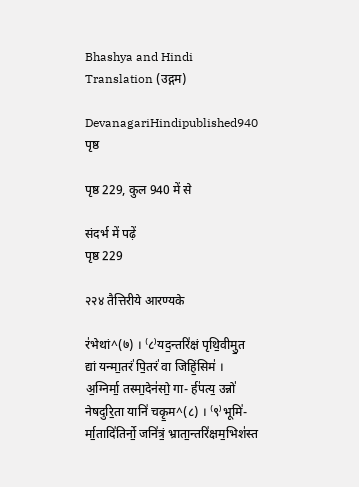Bhashya and Hindi Translation (उद्गम)

DevanagariHindipublished940 पृष्ठ

पृष्ठ 229, कुल 940 में से

संदर्भ में पढ़ें
पृष्ठ 229

२२४ तैत्तिरीये आरण्यके

र॑भेथां^(७) । ⁽८⁾यद॒न्तरि॑क्षं पृथि॒वीमु॒त द्यां यन्मा॒तरं॑ पि॒तरं॑ वा जिहिं॒सिम॑ । अ॒ग्निर्मा॒ तस्मा॒देन॑सो॒ गा- र्ह॑पत्य॒ उन्नो॑ नेषदुरि॒ता यानि॑ चकृ॒म^(८) । ⁽९⁾भूमि॑- र्मा॒तादि॑तिर्नो॒ जनि॑त्रं॒ भ्राता॒न्तरि॑क्षम॒भिश॑स्त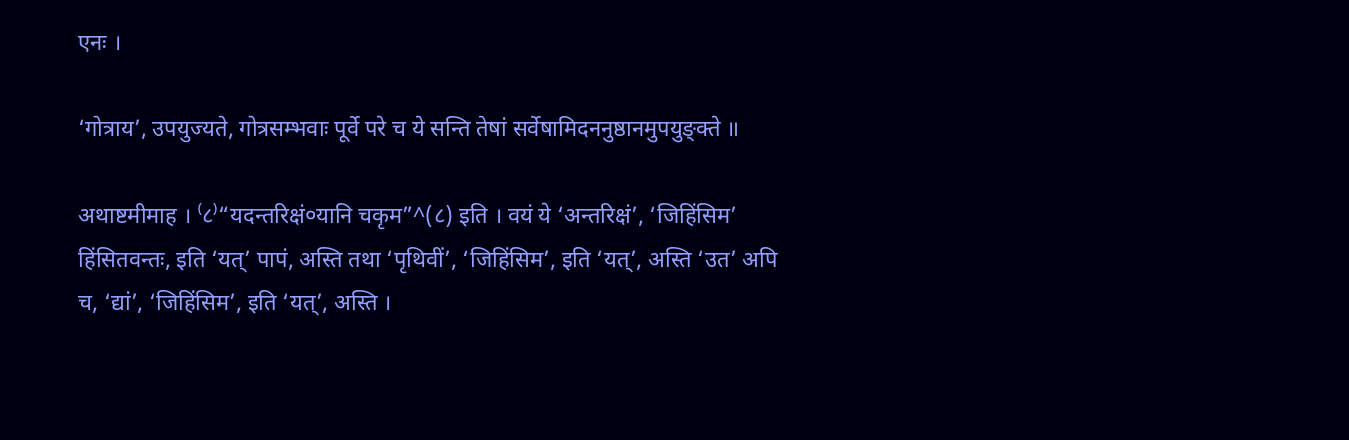एनः ।

‘गोत्राय’, उपयुज्यते, गोत्रसम्भवाः पूर्वे परे च ये सन्ति तेषां सर्वेषामिदननुष्ठानमुपयुङ्क्ते ॥

अथाष्टमीमाह । ⁽८⁾“यदन्तरिक्षं०यानि चकृम”^(८) इति । वयं ये ‘अन्तरिक्षं’, ‘जिहिंसिम’ हिंसितवन्तः, इति ‘यत्’ पापं, अस्ति तथा ‘पृथिवीं’, ‘जिहिंसिम’, इति ‘यत्’, अस्ति ‘उत’ अपि च, ‘द्यां’, ‘जिहिंसिम’, इति ‘यत्’, अस्ति ।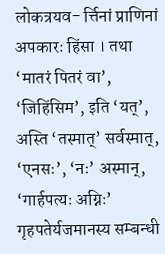लोकत्रयव- र्त्तिनां प्राणिनां अपकारः हिंसा । तथा ‘मातरं पितरं वा’, ‘जिहिंसिम’, इति ‘यत्’, अस्ति ‘तस्मात्’ सर्वस्मात्, ‘एनसः’, ‘नः’ अस्मान्, ‘गार्हपत्यः अग्निः’ गृहपतेर्यजमानस्य सम्बन्धी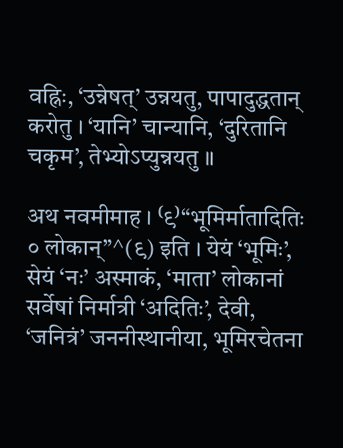वह्निः, ‘उन्नेषत्’ उन्नयतु, पापादुद्धतान् करोतु । ‘यानि’ चान्यानि, ‘दुरितानि चकृम’, तेभ्योऽप्युन्नयतु ॥

अथ नवमीमाह । ⁽९⁾“भूमिर्मातादितिः ० लोकान्”^(९) इति । येयं ‘भूमिः’, सेयं ‘नः’ अस्माकं, ‘माता’ लोकानां सर्वेषां निर्मात्री ‘अदितिः’, देवी, ‘जनित्रं’ जननीस्थानीया, भूमिरचेतना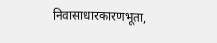निवासाधारकारणभूता,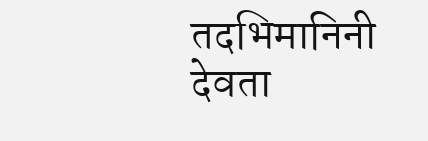तदभिमानिनी देवता